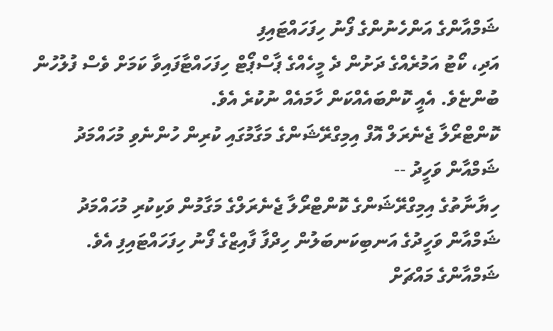ޝަމްއާންގެ އަންހެނުންގެ ފޯނު ހިފަހައްޓައިފި
އަދި، ކޯޓު އަމުރެއްގެ ދަށުން ދެ މީހެއްގެ ޕާސްޕޯޓް ހިފަހައްޓާފައިވާ ކަމަށް ވެސް ފުލުހުން ބުންޏެވެ. އެއީ ކޮންބައެއްކަން ހާމައެއް ނުކުރެ އެވެ.
ކޮންޓްރޯލާ ޖެނެރަލް އޮފް އިމިގްރޭޝަންގެ މަގާމުގައި ކުރިން ހުންނެވި މުހައްމަދު ޝަމްއާން ވަހީދު --
ހިޔާނާތުގެ އިމިގްރޭޝަންގެ ކޮންޓްރޯލާ ޖެނެރަލްގެ މަގާމުން ވަކިކުރި މުހައްމަދު ޝަމްއާން ވަހީދުގެ އަނބިކަނބަލުން ހިދްފާ ފާއިޒްގެ ފޯނު ހިފަހައްޓައިފި އެވެ.
ޝަމްއާންގެ މައްޗަށް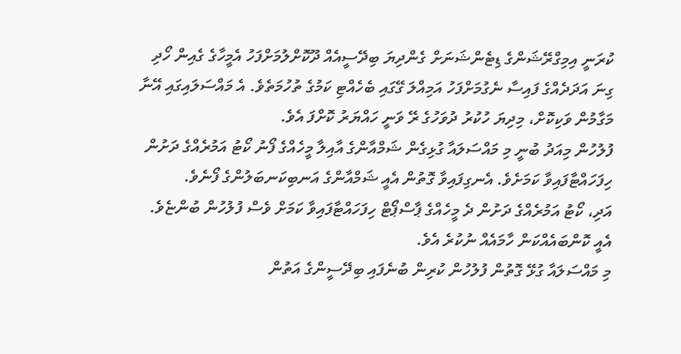ކުރަނީ އިމިގްރޭޝަންގެ ޑިޓެންޝަނަށް ގެންދިޔަ ބިދޭސީއެއް ދޫކޮށްލުމަށްފަހު އެމީހާގެ ގެއިން ހޯދި ގިނަ އަދަދެއްގެ ފައިސާ ނެގުމަށްފަހު އަމިއްލަ ގޭގައި ބެހެއްޓި ކަމުގެ ތުހުމަތެވެ. އެ މައްސަލައިގައި އޭނާ މަގާމުން ވަކިކޮށް، މިދިޔަ ހުކުރު ދުވަހުގެ ރޭ ވަނީ ހައްޔަރު ކޮށްފަ އެވެ.
ފުލުހުން މިއަދު ބުނީ މި މައްސަލައާ ގުޅިގެން ޝަމްއާންގެ އާއިލާ މީހެއްގެ ފޯނު ކޯޓު އަމުރެއްގެ ދަށުން ހިފަހައްޓާފައިވާ ކަމަށެވެ. އެނގިފައިވާ ގޮތުން އެއީ ޝަމްއާންގެ އަނބިކަނބަލުންގެ ފޯނެވެ.
އަދި، ކޯޓު އަމުރެއްގެ ދަށުން ދެ މީހެއްގެ ޕާސްޕޯޓް ހިފަހައްޓާފައިވާ ކަމަށް ވެސް ފުލުހުން ބުންޏެވެ. އެއީ ކޮންބައެއްކަން ހާމައެއް ނުކުރެ އެވެ.
މި މައްސަލައާ ގުޅޭ ގޮތުން ފުލުހުން ކުރިން ބުނެފައި ބިދޭސީންގެ އަތުން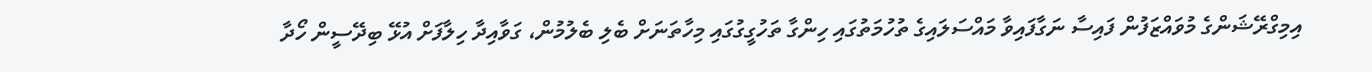އިމިގްރޭޝަންގެ މުވައްޒަފުން ފައިސާ ނަގާފައިވާ މައްސަލައިގެ ތުހުމަތުގައި ހިންގާ ތަހުގީގުގައި މިހާތަނަށް ބެލި ބެލުމުން، ގަވާއިދާ ހިލާފަށް އުޅޭ ބިދޭސީން ހޯދާ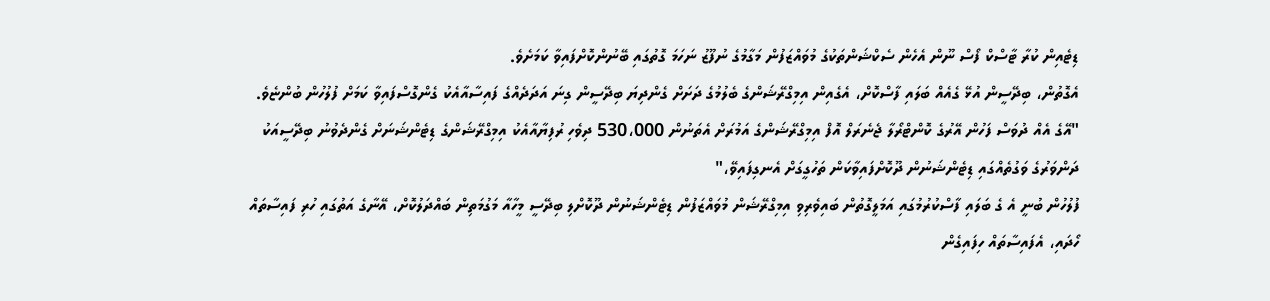ޑިޓެއިން ކުރާ ޓާސްކް ފޯސް ނޫން އެހެން ސެކްޝަންތަކުގެ މުވައްޒަފުން މަގާމުގެ ނުފޫޒު ނަހަމަ ގޮތުގައި ބޭނުންކޮށްފައިވާ ކަމަށެވެ.
އެގޮތުން، ބިދޭސީން އުޅޭ ގެއެއް ބަލައި ފާސްކޮށް، އެގެއިން އިމިގްރޭޝަންގެ ބެލުމުގެ ދަށަށް ގެންދިޔަ ބިދޭސީން ގިނަ އަދަދެއްގެ ފައިސާއާއެކު ގެންގޮސްފައިވާ ކަމަށް ފުލުހުން ބުންޏެވެ.
"އޭގެ އެއް ދުވަސް ފަހުން އޭރުގެ ކޮންޓްރޯލާ ޖެނެރަލް އޮފް އިމިގްރޭޝަންގެ އަމުރަށް އެތަނުން 530،000 ދިވެހި ރުފިޔާއާއެކު އިމިގްރޭޝަންގެ ޑިޓެންޝަނަށް ގެންދެވުނު ބިދޭސީއަކު ދަންވަރުގެ ވަގުތެއްގައި ޑިޓެންޝަނުން ދޫކޮށްފައިވާކަން ތަހުގީގަށް އެނގިފައިވޭ،"
ފުލުހުން ބުނީ އެ ގެ ބަލައި ފާސްކުރުމުގައި އަމަލީގޮތުން ބައިވެރިވި އިމިގްރޭޝަން މުވައްޒަފުން ޑިޓެންޝަނުން ދޫކޮށްލި ބިދޭސީ މީހާއާ މަގުމަތިން ބައްދަލުކޮށް، އޭނާގެ އަތުގައި ހުރި ފައިސާތައް ހޯދައި، އެފައިސާތައް ހިފައިގެން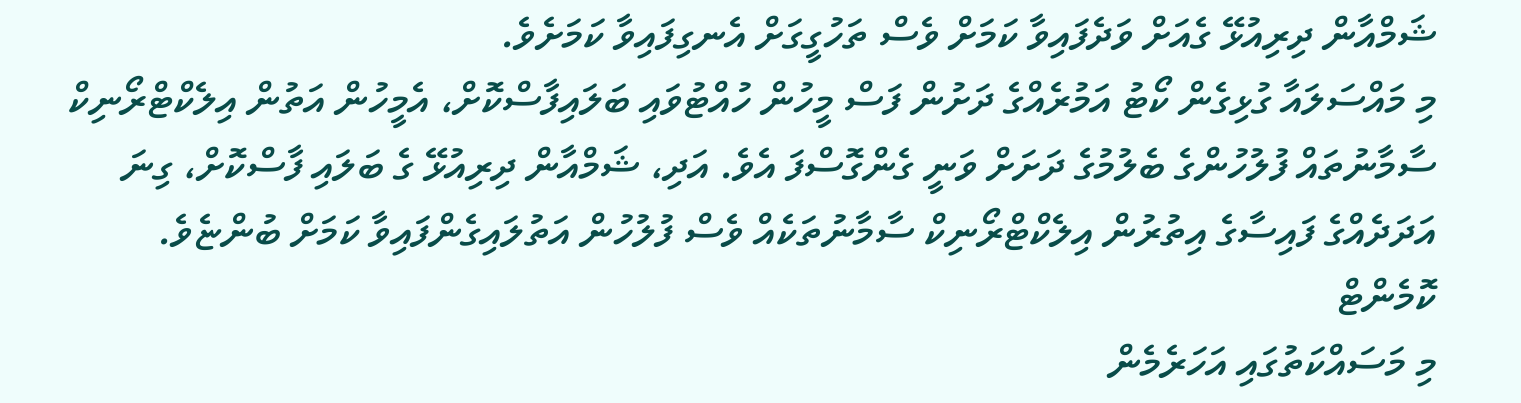ޝަމްއާން ދިރިއުޅޭ ގެއަށް ވަދެފައިވާ ކަމަށް ވެސް ތަހުގީގަށް އެނގިފައިވާ ކަމަށެވެ.
މި މައްސަލައާ ގުޅިގެން ކޯޓު އަމުރެއްގެ ދަށުން ފަސް މީހުން ހުއްޓުވައި ބަލައިފާސްކޮށް، އެމީހުން އަތުން އިލެކްޓްރޯނިކް ސާމާނުތައް ފުލުހުންގެ ބެލުމުގެ ދަށަށް ވަނީ ގެންގޮސްފަ އެވެ. އަދި، ޝަމްއާން ދިރިއުޅޭ ގެ ބަލައި ފާސްކޮށް، ގިނަ އަދަދެއްގެ ފައިސާގެ އިތުރުން އިލެކްޓްރޯނިކް ސާމާނުތަކެއް ވެސް ފުލުހުން އަތުލައިގެންފައިވާ ކަމަށް ބުންޏެވެ.
ކޮމެންޓް
މި މަސައްކަތުގައި އަހަރެމެން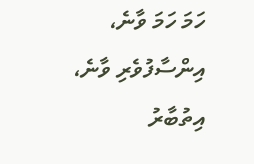ހަމަ ހަމަ ވާނެ، އިންސާފުވެރި ވާނެ، އިތުބާރު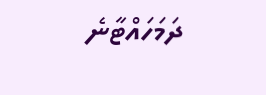ދަމަހައްޓާނެ